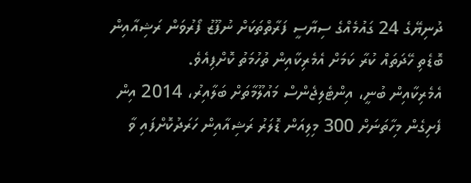ދުނިޔޭގެ 24 ގައުމެއްގެ ސިޔާސީ ފަރާތްތަކަށް ނުފޫޒު ފޯރުވަން ރަޝިއާއިން ބޮޑެތި ހޭދަތައް ކުރާ ކަމަށް އެމެރިކާއިން ތުހުމަތު ކޮށްފިއެވެ.
އެމެރިކާއިން ބުނީ، އިންޓެލިޖެންސް މައުލޫމާތަށް ބަލާއިރު، 2014 އިން ފެށިގެން މިހާތަނަށް 300 މިލިއަން ޑޮލަރު ރަޝިއާއިން ހަރަދުކޮށްފައި ވާ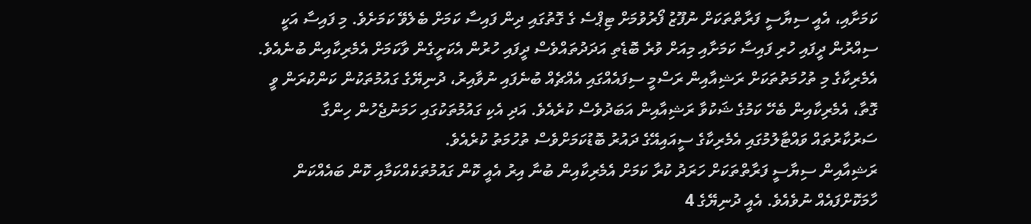ކަމަށާއި، އެއީ ސިޔާސީ ފަރާތްތަކަށް ނުފޫޒު ފޯރުވުމަށް ޓިޕްސެ ގެ ގޮތުގައި ދިން ފައިސާ ކަމަށް ބެލެވޭ ކަމަށެވެ. މި ފައިސާ އަކީ ސިއްރުން ދީފައި ހުރި ފައިސާ ކަމަށާއި މިއަށް ވުރެ ބޮޑެތި އަދަދުތައްވެސް ދީފައި ހުރުން އެކަށީގެން ވާކަމަށް އެމެރިކާއިން ބުނެއެވެ.
އެމެރިކާގެ މި ތުހުމަތުތަކަށް ރަޝިއާއިން ރަސްމީ ސިފައެއްގައި އެއްޗެއް ބުނެފައި ނުވާއިރު، ދުނިޔޭގެ ގައުމުތަކުން ކަންކުރަން ވީ ގޮތާ، އެމެރިކާއިން ބެހޭ ކަމުގެ ޝަކުވާ ރަޝިއާއިން އަބަދުވެސް ކުރެއެވެ. އަދި އެކި ގައުމުތަކުގައި ހަމަނުޖެހުން ހިންގާ ސަރުކާރުތައް ވައްޓާލުމުގައި އެމެރިކާގެ ސީއައިއޭގެ ދައުރު ބޮޑުކަމަށްވެސް ތުހުމަތު ކުރެއެވެ.
ރަޝިއާއިން ސިޔާސީ ފަރާތްތަކަށް ހަރަދު ކުރާ ކަމަށް އެމެރިކާއިން ބުނާ އިރު އެއީ ކޮން ގައުމުތަކެއްކަމާއި ކޮން ބައެއްކަން ހާމަކޮށްފައެއް ނުވެއެވެ. އެއީ ދުނިޔޭގެ 4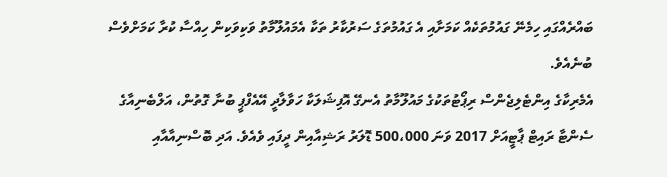ބައްރެއްގައި ހިމެނޭ ގައުމުތަކެއް ކަމަށާއި އެ ގައުމުތަގެ ސަރުކާރު ތަކާ އެމައުލޫމާތު ވަކިވަކިން ހިއްސާ ކުރާ ކަމަށްވެސް ބުނެއެވެ.
އެމެރިކާގެ އިންޓެލިޖެންސް ރިޕޯޓުތަކުގެ މައުލޫމާތު އެނގޭ އޮފިޝަލަކާ ހަވާލާދީ އޭއެފްޕީ ބުނާ ގޮތުން، އަލްބެނިއާގެ ސެންޓާ ރައިޓް ޕާޓީއަށް 2017 ވަނަ 500،000 ޑޮލަރު ރަޝިއާއިން ދީފައި ވެއެވެ. އަދި ބޮސްނިއާއާއި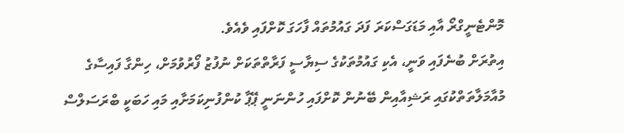މޮންޓެނީގްރޯ އާއި މަޑަގަސްކަރަ ފަދަ ގައުމުތައް ފާހަގަ ކޮށްފައި ވެއެވެ.
އިތުރަށް ބުނެފައި ވަނީ، އެކި ގައުމުތަކުގެ ސިޔާސީ ފަރާތްތަކަށް ނުފުޒު ފޯރުވުމަށް، ހިންގާ ފައިސާގެ މުއާމަލާތަތްކުގައި ރަޝިއާއިން ބޭނުން ކޮށްފައި ހުންނަނީ ޕޭޕާ ކުންފުނިކަމަށާއި މައި ހަބަކީ ބްރަސަލްސް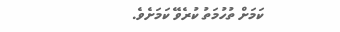ކަމަށް ތުހުމަތު ކުރެވޭ ކަމަށެވެ.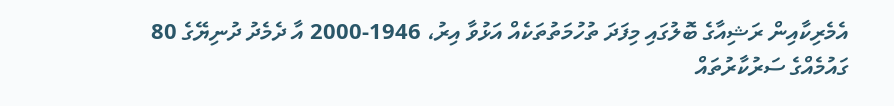އެމެރިކާއިން ރަޝިއާގެ ބޮލުގައި މިފަދަ ތުހުމަތުތަކެއް އަޅުވާ އިރު، 1946-2000 އާ ދެމެދު ދުނިޔޭގެ 80 ގައުމެއްގެ ސަރުކާރުތައް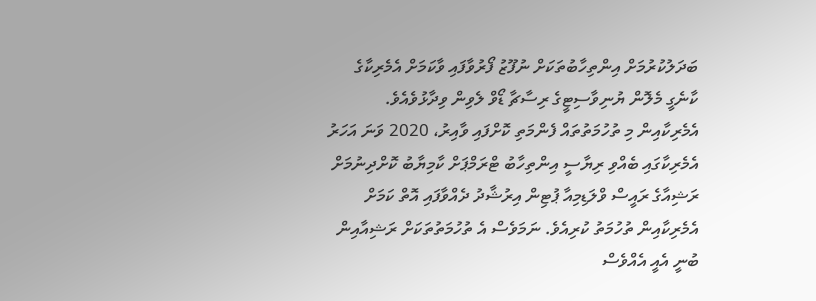ބަދަލުކުރުމަށް އިންތިހާބުތަކަށް ނުފޫޒު ފޯރުވާފައި ވާކަމަށް އެމެރިކާގެ ކާނެގީ މެލޮން ޔުނިވާސިޓީގެ ރިސާޗާ ޑޯވް ލެވިން ވިދާޅުވެއެވެ.
އެމެރިކާއިން މި ތުހުމަތުތައް ފެންމަތި ކޮށްފައި ވާއިރު، 2020 ވަނަ އަހަރު އެމެރިކާގައި ބެއްވި ރިޔާސީ އިންތިހާބު ޓްރަމްޕަށް ކާމިޔާބު ކޮށްދިނުމަށް ރަޝިއާގެ ރައީސް ވްލަޑިމިއާ ޕުޓިން އިރުޝާދު ދެއްވާފައި އޮތް ކަމަށް އެމެރިކާއިން ތުހުމަތު ކުރިއެވެ. ނަމަވެސް އެ ތުހުމަތުތަކަށް ރަޝިއާއިން ބުނީ އެއީ އެއްވެސް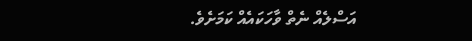އަސްލެއް ނެތް ވާހަކައެއް ކަމަށެވެ.